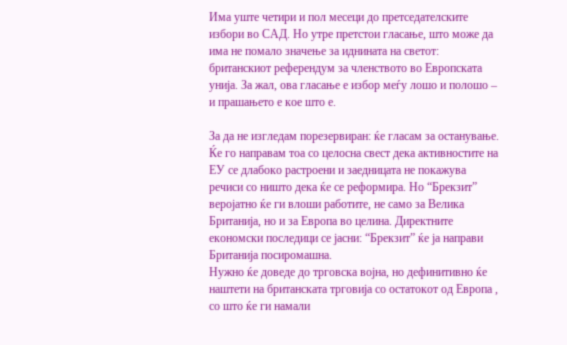Има уште четири и пол месеци до претседателските избори во САД. Но утре претстои гласање, што може да има не помало значење за иднината на светот: британскиот референдум за членството во Европската унија. За жал, ова гласање е избор меѓу лошо и полошо – и прашањето е кое што е.

За да не изгледам порезервиран: ќе гласам за останување. Ќе го направам тоа со целосна свест дека активностите на ЕУ се длабоко растроени и заедницата не покажува речиси со ништо дека ќе се реформира. Но “Брекзит” веројатно ќе ги влоши работите, не само за Велика Британија, но и за Европа во целина. Директните економски последици се јасни: “Брекзит” ќе ја направи Британија посиромашна.
Нужно ќе доведе до трговска војна, но дефинитивно ќе наштети на британската трговија со остатокот од Европа , со што ќе ги намали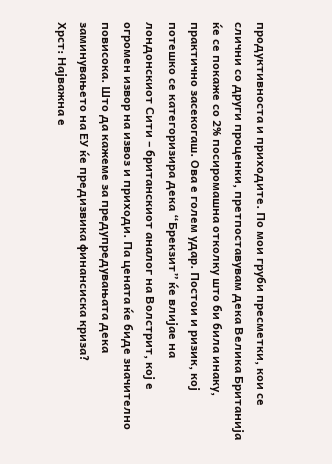продуктивноста и приходите. По мои груби пресметки, кои се слични со други проценки, претпоставувам дека Велика Британија ќе се покаже со 2% посиромашна отколку што би била инаку, практично засекогаш. Ова е голем удар. Постои и ризик, кој потешко се категоризира дека “Брекзит” ќе влијае на лондонскиот Сити – британскиот аналог на Волстрит, кој е огромен извор на извоз и приходи. Па цената ќе биде значително повисока. Што да кажеме за предупредувањата дека заминувањето на ЕУ ќе предизвика финансиска криза?
Хрст: Најважна е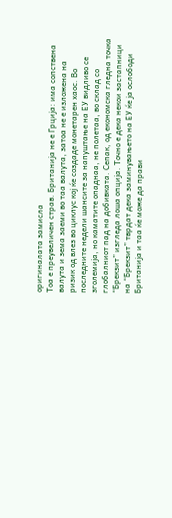оригиналата замисла
Тоа е преувеличен страв. Британија не е Грција: има сопствена валута и зема заеми во таа валута, затоа не е изложена на ризик од влез во циклус кој ќе создаде монетарен хаос. Во последните недели шансите за напуштање на ЕУ видливо се зголемија, но каматите опаднаа, не полетаа, во склад со глобалниот пад на добивката. Сепак, од економска гледна точка “Брекзит” изгледа лоша опција. Точно е дека некои застапници на “Брекзит” тврдат дека заминувањето на ЕУ ќе ја ослободи Британија и таа ќе може да прави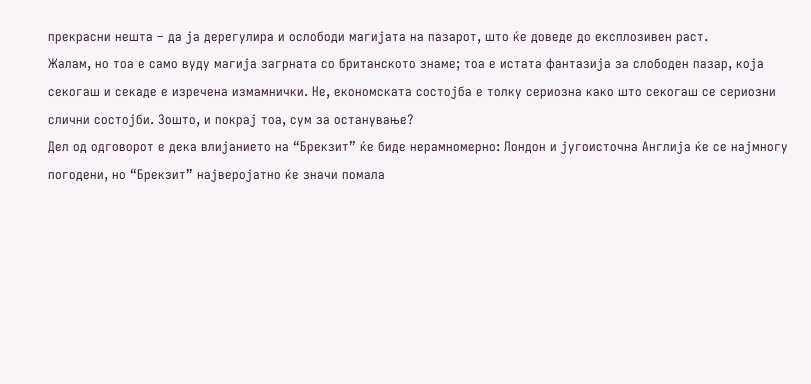прекрасни нешта – да ја дерегулира и ослободи магијата на пазарот, што ќе доведе до експлозивен раст.
Жалам, но тоа е само вуду магија загрната со британското знаме; тоа е истата фантазија за слободен пазар, која секогаш и секаде е изречена измамнички. Не, економската состојба е толку сериозна како што секогаш се сериозни слични состојби. Зошто, и покрај тоа, сум за останување?
Дел од одговорот е дека влијанието на “Брекзит” ќе биде нерамномерно: Лондон и југоисточна Англија ќе се најмногу погодени, но “Брекзит” најверојатно ќе значи помала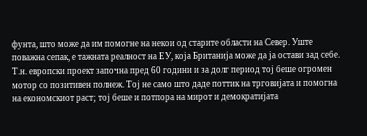фунта, што може да им помогне на некои од старите области на Север. Уште поважна сепак, е тажната реалност на ЕУ, која Британија може да ја остави зад себе.
Т.н. европски проект започна пред 60 години и за долг период тој беше огромен мотор со позитивен полнеж. Тој не само што даде поттик на трговијата и помогна на економскиот раст; тој беше и потпора на мирот и демократијата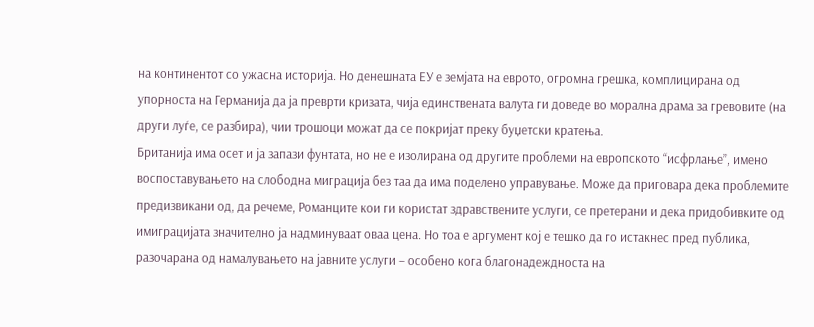на континентот со ужасна историја. Но денешната ЕУ е земјата на еврото, огромна грешка, комплицирана од упорноста на Германија да ја преврти кризата, чија единствената валута ги доведе во морална драма за гревовите (на други луѓе, се разбира), чии трошоци можат да се покријат преку буџетски кратења.
Британија има осет и ја запази фунтата, но не е изолирана од другите проблеми на европското “исфрлање”, имено воспоставувањето на слободна миграција без таа да има поделено управување. Може да приговара дека проблемите предизвикани од, да речеме, Романците кои ги користат здравствените услуги, се претерани и дека придобивките од имиграцијата значително ја надминуваат оваа цена. Но тоа е аргумент кој е тешко да го истакнес пред публика, разочарана од намалувањето на јавните услуги – особено кога благонадеждноста на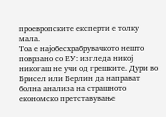проевропските експерти е толку мала.
Тоа е најобесхрабрувачкото нешто поврзано со ЕУ: изгледа никој никогаш не учи од грешките. Дури во Брисел или Берлин да направат болна анализа на страшното економско претставување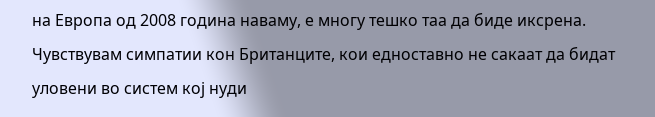на Европа од 2008 година наваму, е многу тешко таа да биде иксрена.
Чувствувам симпатии кон Британците, кои едноставно не сакаат да бидат уловени во систем кој нуди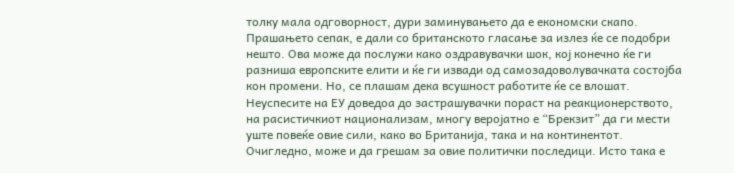толку мала одговорност, дури заминувањето да е економски скапо.
Прашањето сепак, е дали со британското гласање за излез ќе се подобри нешто. Ова може да послужи како оздравувачки шок, кој конечно ќе ги разниша европските елити и ќе ги извади од самозадоволувачката состојба кон промени. Но, се плашам дека всушност работите ќе се влошат.
Неуспесите на ЕУ доведоа до застрашувачки пораст на реакционерството, на расистичкиот национализам, многу веројатно е “Брекзит” да ги мести уште повеќе овие сили, како во Британија, така и на континентот. Очигледно, може и да грешам за овие политички последици. Исто така е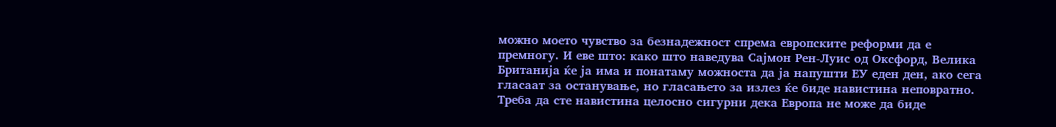можно моето чувство за безнадежност спрема европските реформи да е премногу. И еве што: како што наведува Сајмон Рен-Луис од Оксфорд, Велика Британија ќе ја има и понатаму можноста да ја напушти ЕУ еден ден, ако сега гласаат за останување, но гласањето за излез ќе биде навистина неповратно.
Треба да сте навистина целосно сигурни дека Европа не може да биде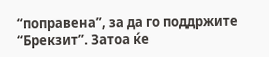“поправена”, за да го поддржите “Брекзит”. Затоа ќе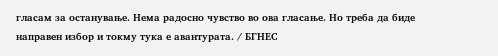гласам за останување. Нема радосно чувство во ова гласање. Но треба да биде направен избор и токму тука е авантурата. / БГНЕС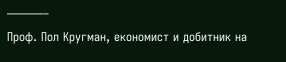———–
Проф. Пол Кругман, економист и добитник на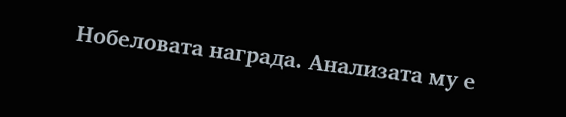Нобеловата награда. Анализата му е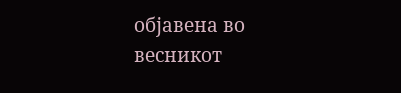објавена во весникот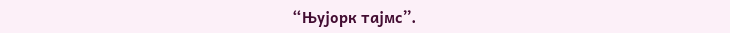“Њујорк тајмс”.